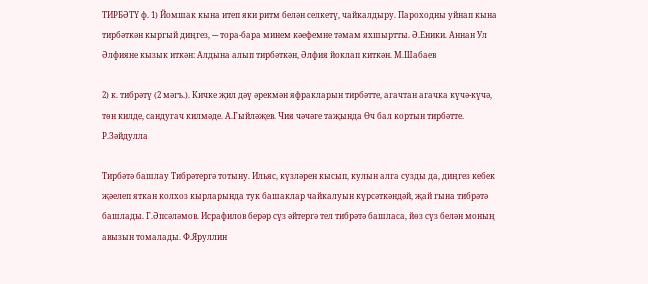ТИРБӘТҮ ф. 1) Йомшак кына итеп яки ритм белән селкетү, чайкалдыру. Пароходны уйнап кына тирбәткән кыргый диңгез, --- тора-бара минем кәефемне тәмам яхшыртты. Ә.Еники. Аннан Ул Әлфияне кызык иткән: Алдына алып тирбәткән, Әлфия йоклап киткән. М.Шабаев

2) к. тибрәтү (2 мәгъ.). Кичке җил дәү әрекмән яфракларын тирбәтте, агачтан агачка күчә-күчә, төн килде, сандугач килмәде. А.Гыйләҗев. Чия чәчәге таҗында Өч бал кортын тирбәтте. Р.Зәйдулла

Тирбәтә башлау Тибрәтергә тотыну. Ильяс, күзләрен кысып, кулын алга сузды да, диңгез кебек җәелеп яткан колхоз кырларында тук башаклар чайкалуын күрсәткәндәй, җай гына тибрәтә башлады. Г.Әпсәләмов. Исрафилов берәр сүз әйтергә тел тибрәтә башласа, йөз сүз белән моның авызын томалады. Ф.Яруллин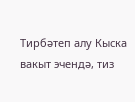Тирбәтеп алу Кыска вакыт эчендә, тиз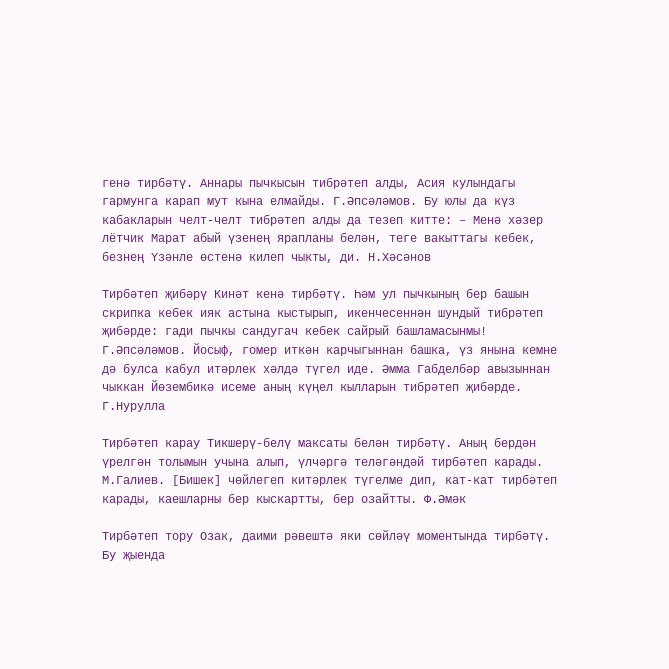генә тирбәтү. Аннары пычкысын тибрәтеп алды, Асия кулындагы гармунга карап мут кына елмайды. Г.Әпсәләмов. Бу юлы да күз кабакларын челт-челт тибрәтеп алды да тезеп китте: – Менә хәзер лётчик Марат абый үзенең ярапланы белән, теге вакыттагы кебек, безнең Үзәнле өстенә килеп чыкты, ди. Н.Хәсәнов

Тирбәтеп җибәрү Кинәт кенә тирбәтү. Һәм ул пычкының бер башын скрипка кебек ияк астына кыстырып, икенчесеннән шундый тибрәтеп җибәрде: гади пычкы сандугач кебек сайрый башламасынмы! Г.Әпсәләмов. Йосыф, гомер иткән карчыгыннан башка, үз янына кемне дә булса кабул итәрлек хәлдә түгел иде. Әмма Габделбәр авызыннан чыккан Йөзембикә исеме аның күңел кылларын тибрәтеп җибәрде. Г.Нурулла

Тирбәтеп карау Тикшерү-белү максаты белән тирбәтү. Аның бердән үрелгән толымын учына алып, үлчәргә теләгәндәй тирбәтеп карады. М.Галиев. [Бишек] чөйлегеп китәрлек түгелме дип, кат-кат тирбәтеп карады, каешларны бер кыскартты, бер озайтты. Ф.Әмәк

Тирбәтеп тору Озак, даими рәвештә яки сөйләү моментында тирбәтү. Бу җыенда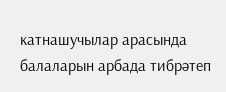катнашучылар арасында балаларын арбада тибрәтеп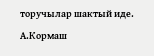торучылар шактый иде. А.Кормаш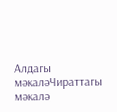Алдагы мәкаләЧираттагы мәкалә